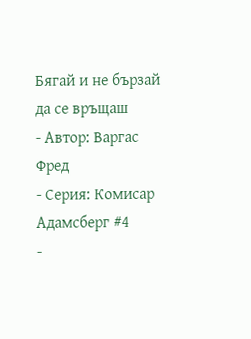Бягай и не бързай да се връщаш
- Автор: Варгас Фред
- Серия: Комисар Адамсберг #4
-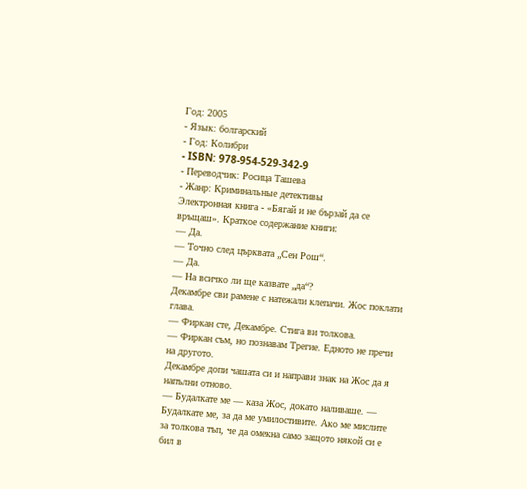Год: 2005
- Язык: болгарский
- Год: Колибри
- ISBN: 978-954-529-342-9
- Переводчик: Росица Ташева
- Жанр: Криминальные детективы
Электронная книга - «Бягай и не бързай да се връщаш». Краткое содержание книги:
— Да.
— Точно след църквата „Сен Рош“.
— Да.
— На всичко ли ще казвате „да“?
Декамбре сви рамене с натежали клепачи. Жос поклати глава.
— Фиркан сте, Декамбре. Стига ви толкова.
— Фиркан съм, но познавам Трегие. Едното не пречи на другото.
Декамбре допи чашата си и направи знак на Жос да я напълни отново.
— Будалкате ме — каза Жос, докато наливаше. — Будалкате ме, за да ме умилостивите. Ако ме мислите за толкова тъп, че да омекна само защото някой си е бил в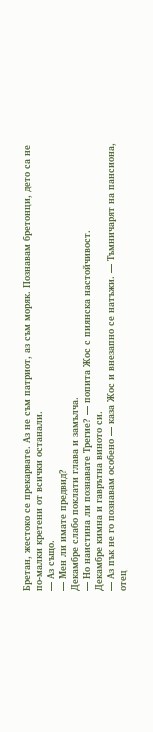Бретан, жестоко се прекарвате. Аз не съм патриот, аз съм моряк. Познавам бретонци, дето са не по-малки кретени от всички останали.
— Аз също.
— Мен ли имате предвид?
Декамбре слабо поклати глава и замълча.
— Но наистина ли познавате Трегие? — попита Жос с пиянска настойчивост.
Декамбре кимна и гаврътна виното си.
— Аз пък не го познавам особено — каза Жос и внезапно се натъжи. — Тъмничарят на пансиона, отец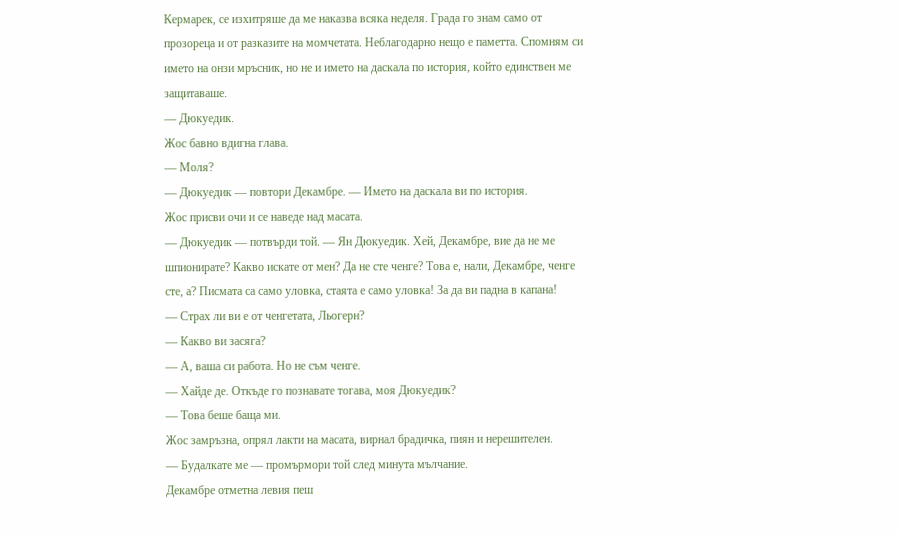Кермарек, се изхитряше да ме наказва всяка неделя. Града го знам само от прозореца и от разказите на момчетата. Неблагодарно нещо е паметта. Спомням си името на онзи мръсник, но не и името на даскала по история, който единствен ме защитаваше.
— Дюкуедик.
Жос бавно вдигна глава.
— Моля?
— Дюкуедик — повтори Декамбре. — Името на даскала ви по история.
Жос присви очи и се наведе над масата.
— Дюкуедик — потвърди той. — Ян Дюкуедик. Хей, Декамбре, вие да не ме шпионирате? Какво искате от мен? Да не сте ченге? Това е, нали, Декамбре, ченге сте, а? Писмата са само уловка, стаята е само уловка! За да ви падна в капана!
— Страх ли ви е от ченгетата, Льогерн?
— Какво ви засяга?
— А, ваша си работа. Но не съм ченге.
— Хайде де. Откъде го познавате тогава, моя Дюкуедик?
— Това беше баща ми.
Жос замръзна, опрял лакти на масата, вирнал брадичка, пиян и нерешителен.
— Будалкате ме — промърмори той след минута мълчание.
Декамбре отметна левия пеш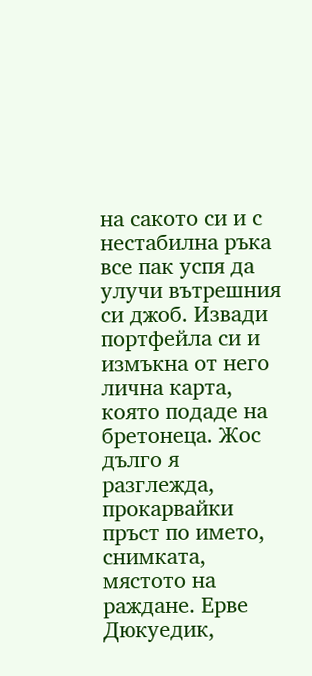на сакото си и с нестабилна ръка все пак успя да улучи вътрешния си джоб. Извади портфейла си и измъкна от него лична карта, която подаде на бретонеца. Жос дълго я разглежда, прокарвайки пръст по името, снимката, мястото на раждане. Ерве Дюкуедик,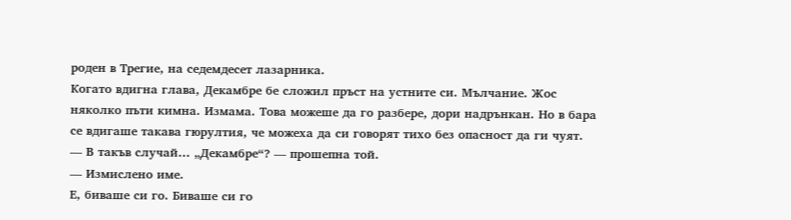роден в Трегие, на седемдесет лазарника.
Когато вдигна глава, Декамбре бе сложил пръст на устните си. Мълчание. Жос няколко пъти кимна. Измама. Това можеше да го разбере, дори надрънкан. Но в бара се вдигаше такава гюрултия, че можеха да си говорят тихо без опасност да ги чуят.
— В такъв случай… „Декамбре“? — прошепна той.
— Измислено име.
Е, биваше си го. Биваше си го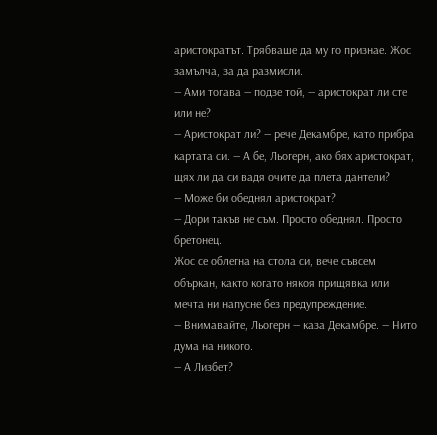аристократът. Трябваше да му го признае. Жос замълча, за да размисли.
— Ами тогава — подзе той, — аристократ ли сте или не?
— Аристократ ли? — рече Декамбре, като прибра картата си. — А бе, Льогерн, ако бях аристократ, щях ли да си вадя очите да плета дантели?
— Може би обеднял аристократ?
— Дори такъв не съм. Просто обеднял. Просто бретонец.
Жос се облегна на стола си, вече съвсем объркан, както когато някоя прищявка или мечта ни напусне без предупреждение.
— Внимавайте, Льогерн — каза Декамбре. — Нито дума на никого.
— А Лизбет?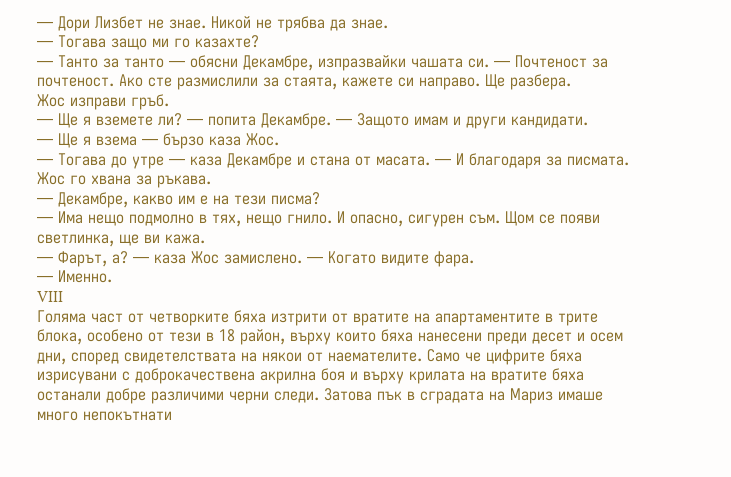— Дори Лизбет не знае. Никой не трябва да знае.
— Тогава защо ми го казахте?
— Танто за танто — обясни Декамбре, изпразвайки чашата си. — Почтеност за почтеност. Ако сте размислили за стаята, кажете си направо. Ще разбера.
Жос изправи гръб.
— Ще я вземете ли? — попита Декамбре. — Защото имам и други кандидати.
— Ще я взема — бързо каза Жос.
— Тогава до утре — каза Декамбре и стана от масата. — И благодаря за писмата.
Жос го хвана за ръкава.
— Декамбре, какво им е на тези писма?
— Има нещо подмолно в тях, нещо гнило. И опасно, сигурен съм. Щом се появи светлинка, ще ви кажа.
— Фарът, а? — каза Жос замислено. — Когато видите фара.
— Именно.
VIII
Голяма част от четворките бяха изтрити от вратите на апартаментите в трите блока, особено от тези в 18 район, върху които бяха нанесени преди десет и осем дни, според свидетелствата на някои от наемателите. Само че цифрите бяха изрисувани с доброкачествена акрилна боя и върху крилата на вратите бяха останали добре различими черни следи. Затова пък в сградата на Мариз имаше много непокътнати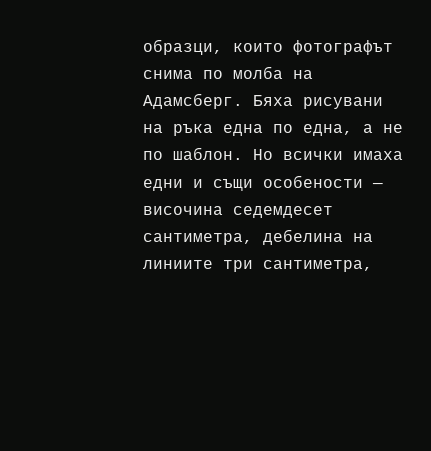образци, които фотографът снима по молба на Адамсберг. Бяха рисувани на ръка една по една, а не по шаблон. Но всички имаха едни и същи особености — височина седемдесет сантиметра, дебелина на линиите три сантиметра,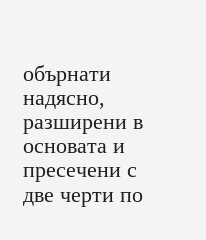обърнати надясно, разширени в основата и пресечени с две черти по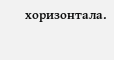хоризонтала.